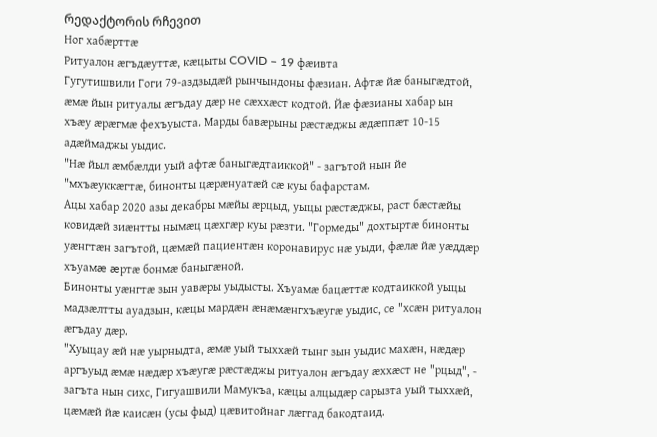რედაქტორის რჩევით
Ног хабæрттæ
Ритуалон æгъдæуттæ, кæцыты COVID – 19 фæивта
Гугутишвили Гоги 79-аздзыдæй рынчындоны фæзиан. Афтæ йæ баныгæдтой,
æмæ йын ритуалы æгъдау дæр не сæххæст кодтой. Йæ фæзианы хабар ын
хъæу æрæгмæ фехъуыста. Марды бавæрыны рæстæджы æдæппæт 10-15
адæймаджы уыдис.
"Нæ йыл æмбæлди уый афтæ баныгæдтаиккой" - загътой нын йе "мхъæуккæгтæ, бинонты цæрæнуатæй сæ куы бафарстам.
Ацы хабар 2020 азы декабры мæйы æрцыд, уыцы рæстæджы, раст бæстæйы ковидæй зиæнтты нымæц цæхгæр куы рæзти. "Гормеды" дохтыртæ бинонты уæнгтæн загътой, цæмæй пациентæн коронавирус нæ уыди, фæлæ йæ уæддæр хъуамæ æртæ бонмæ баныгæной.
Бинонты уæнгтæ зын уавæры уыдысты. Хъуамæ бацæттæ кодтаиккой уыцы мадзæлтты ауадзын, кæцы мардæн æнæмæнгхъæугæ уыдис, се "хсæн ритуалон æгъдау дæр.
"Хуыцау æй нæ уырныдта, æмæ уый тыххæй тынг зын уыдис махæн, нæдæр аргъуыд æмæ нæдæр хъæугæ рæстæджы ритуалон æгъдау æххæст не "рцыд", - загъта нын сихс, Гигуашвили Мамукъа, кæцы алцыдæр сарызта уый тыххæй, цæмæй йæ каисæн (усы фыд) цæвитойнаг лæггад бакодтаид.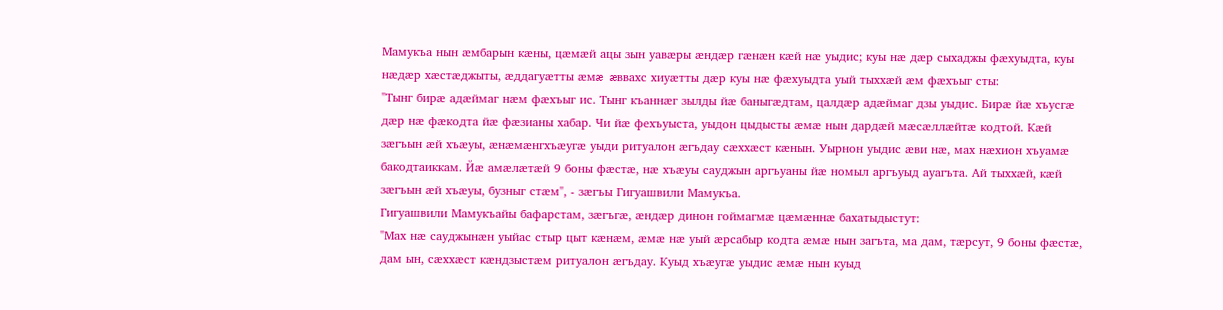Мамукъа нын æмбарын кæны, цæмæй ацы зын уавæры æндæр гæнæн кæй нæ уыдис; куы нæ дæр сыхаджы фæхуыдта, куы нæдæр хæстæджыты, æддагуæтты æмæ æввахс хиуæтты дæр куы нæ фæхуыдта уый тыххæй æм фæхъыг сты:
"Тынг бирæ адæймаг нæм фæхъыг ис. Тынг къаннæг зылды йæ баныгæдтам, цалдæр адæймаг дзы уыдис. Бирæ йæ хъусгæ дæр нæ фæкодта йæ фæзианы хабар. Чи йæ фехъуыста, уыдон цыдысты æмæ нын дардæй мæсæллæйтæ кодтой. Кæй зæгъын æй хъæуы, æнæмæнгхъæугæ уыди ритуалон æгъдау сæххæст кæнын. Уырнон уыдис æви нæ, мах нæхион хъуамæ бакодтаиккам. Йæ амæлæтæй 9 боны фæстæ, нæ хъæуы сауджын аргъуаны йæ номыл аргъуыд ауагъта. Ай тыххæй, кæй зæгъын æй хъæуы, бузныг стæм", - зæгъы Гигуашвили Мамукъа.
Гигуашвили Мамукъайы бафарстам, зæгъгæ, æндæр динон гоймагмæ цæмæннæ бахатыдыстут:
"Мах нæ сауджынæн уыйас стыр цыт кæнæм, æмæ нæ уый æрсабыр кодта æмæ нын загъта, ма дам, тæрсут, 9 боны фæстæ, дам ын, сæххæст кæндзыстæм ритуалон æгъдау. Куыд хъæугæ уыдис æмæ нын куыд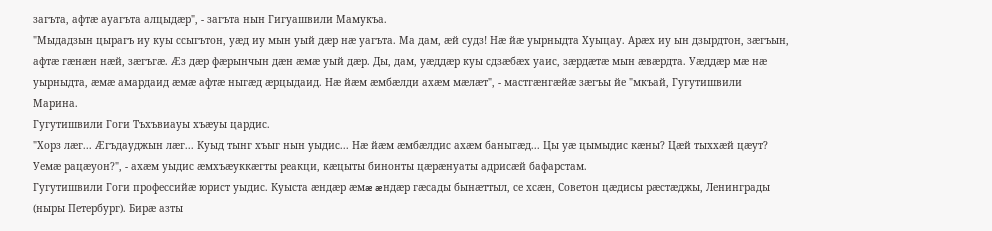загъта, афтæ ауагъта алцыдæр", - загъта нын Гигуашвили Мамукъа.
"Мыдадзын цырагъ иу куы ссыгътон, уæд иу мын уый дæр нæ уагъта. Ма дам, æй судз! Нæ йæ уырныдта Хуыцау. Арæх иу ын дзырдтон, зæгъын, афтæ гæнæн нæй, зæгъгæ. Æз дæр фæрынчын дæн æмæ уый дæр. Ды, дам, уæддæр куы сдзæбæх уаис, зæрдæтæ мын æвæрдта. Уæддæр мæ нæ уырныдта, æмæ амардаид æмæ афтæ ныгæд æрцыдаид. Нæ йæм æмбæлди ахæм мæлæт", - мастгæнгæйæ зæгъы йе "мкъай, Гугутишвили Марина.
Гугутишвили Гоги Тъхъвиауы хъæуы цардис.
"Хорз лæг... Æгъдауджын лæг... Куыд тынг хъыг нын уыдис... Нæ йæм æмбæлдис ахæм баныгæд... Цы уæ цымыдис кæны? Цæй тыххæй цæут? Уемæ рацæуон?", - ахæм уыдис æмхъæуккæгты реакци, кæцыты бинонты цæрæнуаты адрисæй бафарстам.
Гугутишвили Гоги профессийæ юрист уыдис. Куыста æндæр æмæ æндæр гæсады бынæттыл, се хсæн, Советон цæдисы рæстæджы, Ленинграды (ныры Петербург). Бирæ азты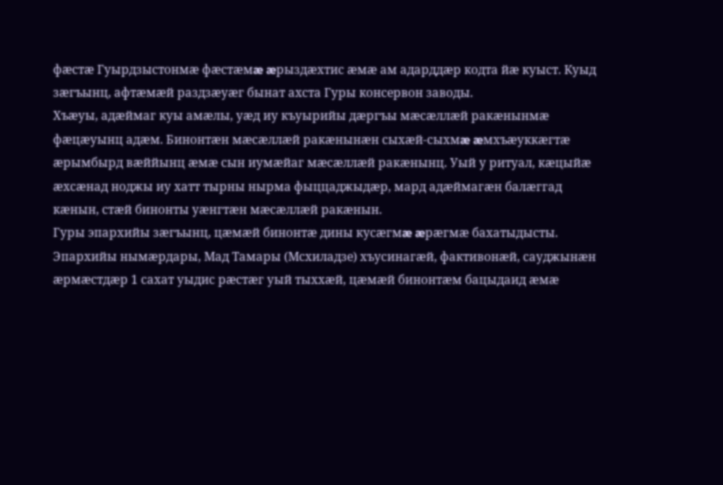фæстæ Гуырдзыстонмæ фæстæмæ æрыздæхтис æмæ ам адарддæр кодта йæ куыст. Куыд зæгъынц, афтæмæй раздзæуæг бынат ахста Гуры консервон заводы.
Хъæуы, адæймаг куы амæлы, уæд иу къуырийы дæргъы мæсæллæй ракæнынмæ фæцæуынц адæм. Бинонтæн мæсæллæй ракæнынæн сыхæй-сыхмæ æмхъæуккæгтæ æрымбырд вæййынц æмæ сын иумæйаг мæсæллæй ракæнынц. Уый у ритуал, кæцыйæ æхсæнад ноджы иу хатт тырны нырма фыццаджыдæр, мард адæймагæн балæггад кæнын, стæй бинонты уæнгтæн мæсæллæй ракæнын.
Гуры эпархийы зæгъынц, цæмæй бинонтæ дины кусæгмæ æрæгмæ бахатыдысты. Эпархийы нымæрдары, Мад Тамары (Мсхиладзе) хъусинагæй, фактивонæй, сауджынæн æрмæстдæр 1 сахат уыдис рæстæг уый тыххæй, цæмæй бинонтæм бацыдаид æмæ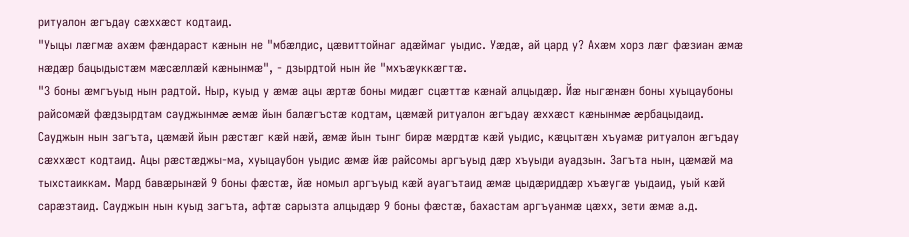ритуалон æгъдау сæххæст кодтаид.
"Уыцы лæгмæ ахæм фæндараст кæнын не "мбæлдис, цæвиттойнаг адæймаг уыдис. Уæдæ, ай цард у? Ахæм хорз лæг фæзиан æмæ нæдæр бацыдыстæм мæсæллæй кæнынмæ", - дзырдтой нын йе "мхъæуккæгтæ.
"3 боны æмгъуыд нын радтой. Ныр, куыд у æмæ ацы æртæ боны мидæг сцæттæ кæнай алцыдæр. Йæ ныгæнæн боны хуыцаубоны райсомæй фæдзырдтам сауджынмæ æмæ йын балæгъстæ кодтам, цæмæй ритуалон æгъдау æххæст кæнынмæ æрбацыдаид.
Сауджын нын загъта, цæмæй йын рæстæг кæй нæй, æмæ йын тынг бирæ мæрдтæ кæй уыдис, кæцытæн хъуамæ ритуалон æгъдау сæххæст кодтаид. Ацы рæстæджы-ма, хуыцаубон уыдис æмæ йæ райсомы аргъуыд дæр хъуыди ауадзын. Загъта нын, цæмæй ма тыхстаиккам. Мард бавæрынæй 9 боны фæстæ, йæ номыл аргъуыд кæй ауагътаид æмæ цыдæриддæр хъæугæ уыдаид, уый кæй сарæзтаид. Сауджын нын куыд загъта, афтæ сарызта алцыдæр 9 боны фæстæ, бахастам аргъуанмæ цæхх, зети æмæ а.д.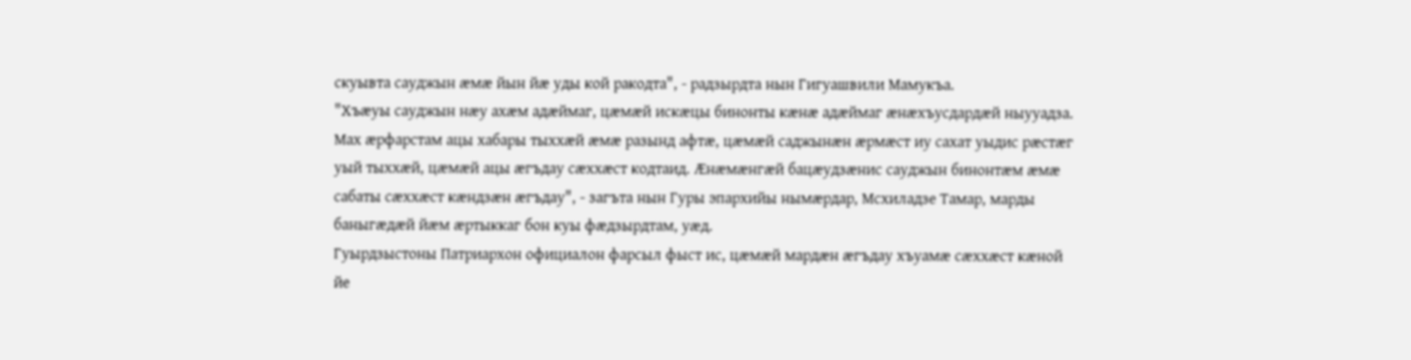скуывта сауджын æмæ йын йæ уды кой ракодта", - радзырдта нын Гигуашвили Мамукъа.
"Хъæуы сауджын нæу ахæм адæймаг, цæмæй искæцы бинонты кæнæ адæймаг æнæхъусдардæй ныууадза. Мах æрфарстам ацы хабары тыххæй æмæ разынд афтæ, цæмæй саджынæн æрмæст иу сахат уыдис рæстæг уый тыххæй, цæмæй ацы æгъдау сæххæст кодтаид. Æнæмæнгæй бацæудзæнис сауджын бинонтæм æмæ сабаты сæххæст кæндзæн æгъдау", - загъта нын Гуры эпархийы нымæрдар, Мсхиладзе Тамар, марды баныгæдæй йæм æртыккаг бон куы фæдзырдтам, уæд.
Гуырдзыстоны Патриархон официалон фарсыл фыст ис, цæмæй мардæн æгъдау хъуамæ сæххæст кæной йе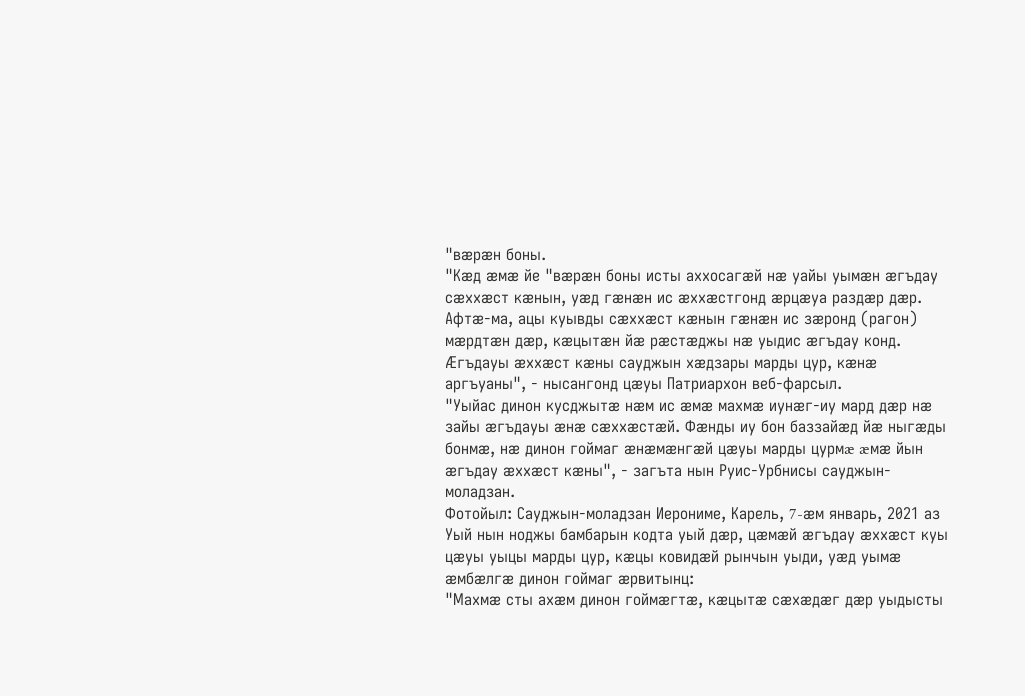"вæрæн боны.
"Кæд æмæ йе "вæрæн боны исты аххосагæй нæ уайы уымæн æгъдау сæххæст кæнын, уæд гæнæн ис æххæстгонд æрцæуа раздæр дæр. Афтæ-ма, ацы куывды сæххæст кæнын гæнæн ис зæронд (рагон) мæрдтæн дæр, кæцытæн йæ рæстæджы нæ уыдис æгъдау конд. Æгъдауы æххæст кæны сауджын хæдзары марды цур, кæнæ аргъуаны", - нысангонд цæуы Патриархон веб-фарсыл.
"Уыйас динон кусджытæ нæм ис æмæ махмæ иунæг-иу мард дæр нæ зайы æгъдауы æнæ сæххæстæй. Фæнды иу бон баззайæд йæ ныгæды бонмæ, нæ динон гоймаг æнæмæнгæй цæуы марды цурмæ æмæ йын æгъдау æххæст кæны", - загъта нын Руис-Урбнисы сауджын-моладзан.
Фотойыл: Сауджын-моладзан Иерониме, Карель, 7-æм январь, 2021 аз
Уый нын ноджы бамбарын кодта уый дæр, цæмæй æгъдау æххæст куы цæуы уыцы марды цур, кæцы ковидæй рынчын уыди, уæд уымæ æмбæлгæ динон гоймаг æрвитынц:
"Махмæ сты ахæм динон гоймæгтæ, кæцытæ сæхæдæг дæр уыдысты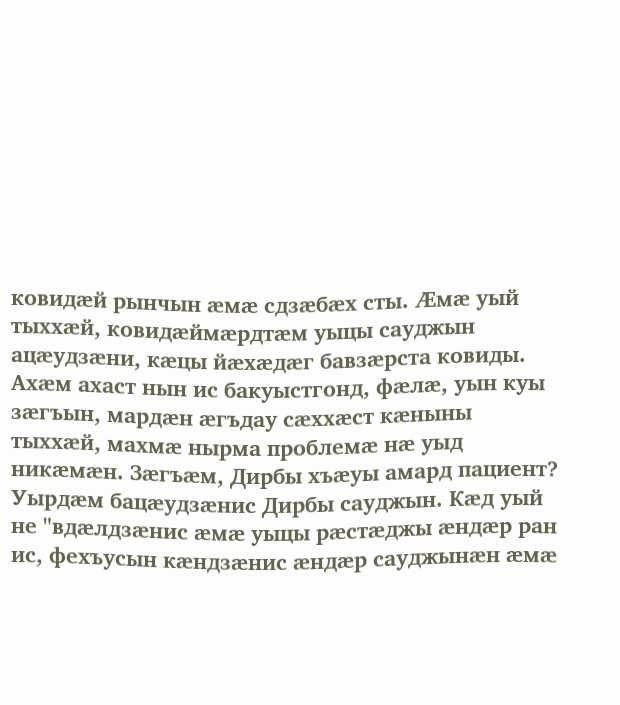ковидæй рынчын æмæ сдзæбæх сты. Æмæ уый тыххæй, ковидæймæрдтæм уыцы сауджын ацæудзæни, кæцы йæхæдæг бавзæрста ковиды. Ахæм ахаст нын ис бакуыстгонд, фæлæ, уын куы зæгъын, мардæн æгъдау сæххæст кæныны тыххæй, махмæ нырма проблемæ нæ уыд никæмæн. Зæгъæм, Дирбы хъæуы амард пациент? Уырдæм бацæудзæнис Дирбы сауджын. Кæд уый не "вдæлдзæнис æмæ уыцы рæстæджы æндæр ран ис, фехъусын кæндзæнис æндæр сауджынæн æмæ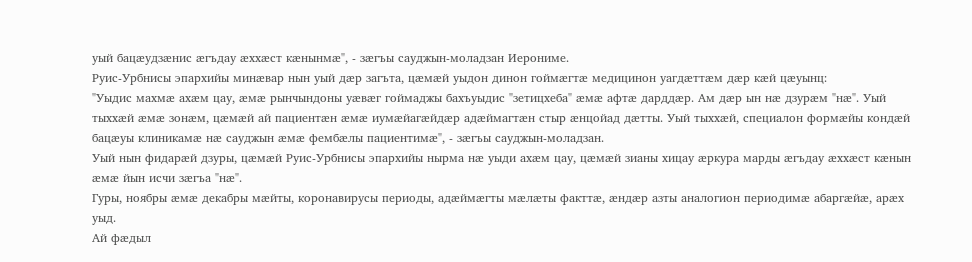уый бацæудзæнис æгъдау æххæст кæнынмæ", - зæгъы сауджын-моладзан Иерониме.
Руис-Урбнисы эпархийы минæвар нын уый дæр загъта, цæмæй уыдон динон гоймæгтæ медицинон уагдæттæм дæр кæй цæуынц:
"Уыдис махмæ ахæм цау, æмæ рынчындоны уæвæг гоймаджы бахъуыдис "зетицхеба" æмæ афтæ дарддæр. Ам дæр ын нæ дзурæм "нæ". Уый тыххæй æмæ зонæм, цæмæй ай пациентæн æмæ иумæйагæйдæр адæймагтæн стыр æнцойад дæтты. Уый тыххæй, специалон формæйы кондæй бацæуы клиникамæ нæ сауджын æмæ фембæлы пациентимæ", - зæгъы сауджын-моладзан.
Уый нын фидарæй дзуры, цæмæй Руис-Урбнисы эпархийы нырма нæ уыди ахæм цау, цæмæй зианы хицау æркура марды æгъдау æххæст кæнын æмæ йын исчи зæгъа "нæ".
Гуры, ноябры æмæ декабры мæйты, коронавирусы периоды, адæймæгты мæлæты факттæ, æндæр азты аналогион периодимæ абаргæйæ, арæх уыд.
Ай фæдыл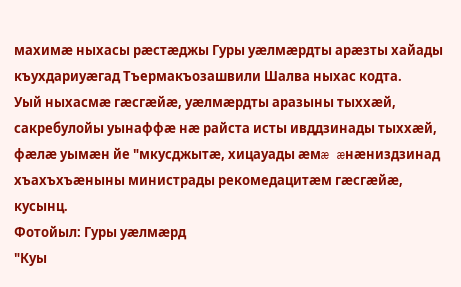махимæ ныхасы рæстæджы Гуры уæлмæрдты арæзты хайады къухдариуæгад Тъермакъозашвили Шалва ныхас кодта.
Уый ныхасмæ гæсгæйæ, уæлмæрдты аразыны тыххæй, сакребулойы уынаффæ нæ райста исты ивддзинады тыххæй, фæлæ уымæн йе "мкусджытæ, хицауады æмæ æнæниздзинад хъахъхъæныны министрады рекомедацитæм гæсгæйæ, кусынц.
Фотойыл: Гуры уæлмæрд
"Куы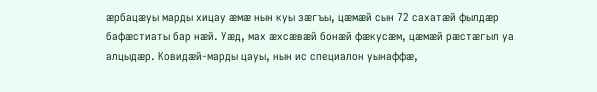æрбацæуы марды хицау æмæ нын куы зæгъы, цæмæй сын 72 сахатæй фылдæр бафæстиаты бар нæй. Уæд, мах æхсæвæй бонæй фæкусæм, цæмæй рæстæгыл уа алцыдæр. Ковидæй-марды цауы, нын ис специалон уынаффæ,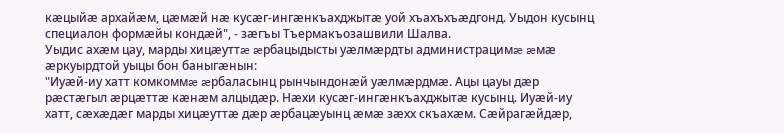кæцыйæ архайæм, цæмæй нæ кусæг-ингæнкъахджытæ уой хъахъхъæдгонд. Уыдон кусынц специалон формæйы кондæй", - зæгъы Тъермакъозашвили Шалва.
Уыдис ахæм цау, марды хицæуттæ æрбацыдысты уæлмæрдты администрацимæ æмæ æркуырдтой уыцы бон баныгæнын:
"Иуæй-иу хатт комкоммæ æрбаласынц рынчындонæй уæлмæрдмæ. Ацы цауы дæр рæстæгыл æрцæттæ кæнæм алцыдæр. Нæхи кусæг-ингæнкъахджытæ кусынц. Иуæй-иу хатт, сæхæдæг марды хицæуттæ дæр æрбацæуынц æмæ зæхх скъахæм. Сæйрагæйдæр,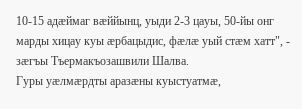10-15 адæймаг вæййынц, уыди 2-3 цауы, 50-йы онг марды хицау куы æрбацыдис, фæлæ уый стæм хатт", - зæгъы Тъермакъозашвили Шалва.
Гуры уæлмæрдты аразæны куыстуатмæ,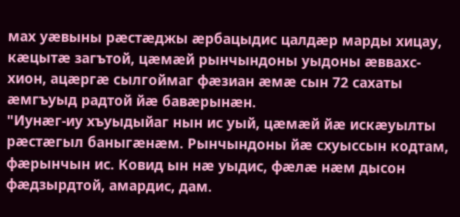мах уæвыны рæстæджы æрбацыдис цалдæр марды хицау, кæцытæ загътой, цæмæй рынчындоны уыдоны æввахс-хион, ацæргæ сылгоймаг фæзиан æмæ сын 72 сахаты æмгъуыд радтой йæ бавæрынæн.
"Иунæг-иу хъуыдыйаг нын ис уый, цæмæй йæ искæуылты рæстæгыл баныгæнæм. Рынчындоны йæ схуыссын кодтам, фæрынчын ис. Ковид ын нæ уыдис, фæлæ нæм дысон фæдзырдтой, амардис, дам.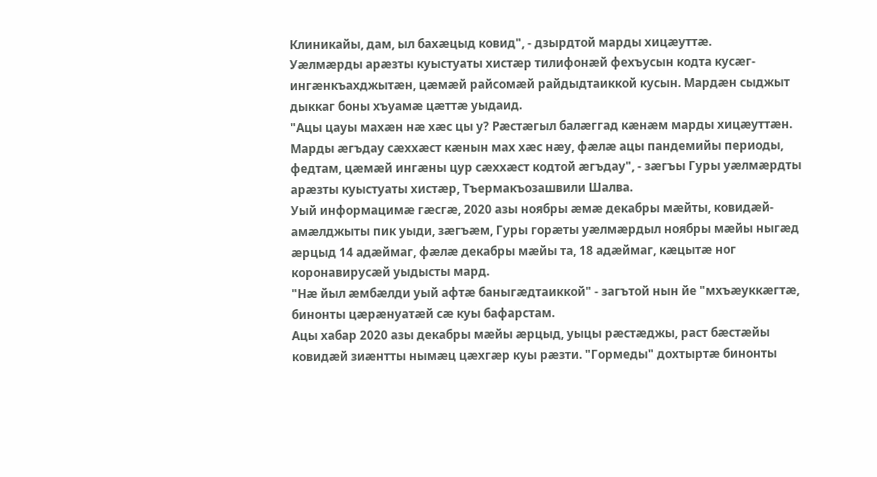Клиникайы, дам, ыл бахæцыд ковид", - дзырдтой марды хицæуттæ.
Уæлмæрды арæзты куыстуаты хистæр тилифонæй фехъусын кодта кусæг-ингæнкъахджытæн, цæмæй райсомæй райдыдтаиккой кусын. Мардæн сыджыт дыккаг боны хъуамæ цæттæ уыдаид.
"Ацы цауы махæн нæ хæс цы у? Рæстæгыл балæггад кæнæм марды хицæуттæн. Марды æгъдау сæххæст кæнын мах хæс нæу, фæлæ ацы пандемийы периоды, федтам, цæмæй ингæны цур сæххæст кодтой æгъдау", - зæгъы Гуры уæлмæрдты арæзты куыстуаты хистæр, Тъермакъозашвили Шалва.
Уый информацимæ гæсгæ, 2020 азы ноябры æмæ декабры мæйты, ковидæй-амæлджыты пик уыди, зæгъæм, Гуры горæты уæлмæрдыл ноябры мæйы ныгæд æрцыд 14 адæймаг, фæлæ декабры мæйы та, 18 адæймаг, кæцытæ ног коронавирусæй уыдысты мард.
"Нæ йыл æмбæлди уый афтæ баныгæдтаиккой" - загътой нын йе "мхъæуккæгтæ, бинонты цæрæнуатæй сæ куы бафарстам.
Ацы хабар 2020 азы декабры мæйы æрцыд, уыцы рæстæджы, раст бæстæйы ковидæй зиæнтты нымæц цæхгæр куы рæзти. "Гормеды" дохтыртæ бинонты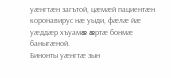уæнгтæн загътой, цæмæй пациентæн коронавирус нæ уыди, фæлæ йæ уæддæр хъуамæ æртæ бонмæ баныгæной.
Бинонты уæнгтæ зын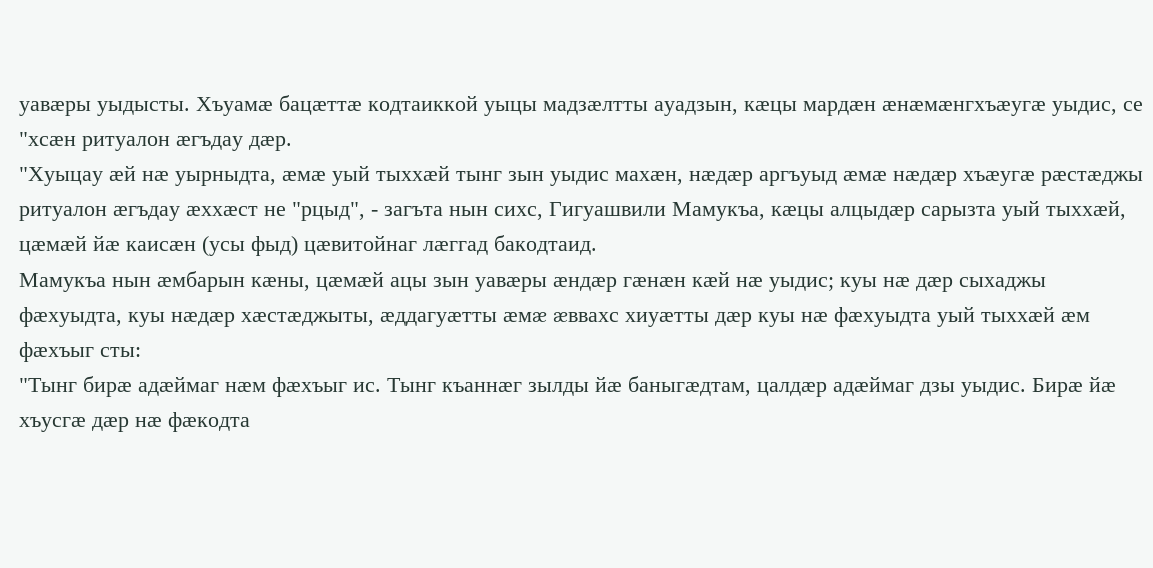уавæры уыдысты. Хъуамæ бацæттæ кодтаиккой уыцы мадзæлтты ауадзын, кæцы мардæн æнæмæнгхъæугæ уыдис, се "хсæн ритуалон æгъдау дæр.
"Хуыцау æй нæ уырныдта, æмæ уый тыххæй тынг зын уыдис махæн, нæдæр аргъуыд æмæ нæдæр хъæугæ рæстæджы ритуалон æгъдау æххæст не "рцыд", - загъта нын сихс, Гигуашвили Мамукъа, кæцы алцыдæр сарызта уый тыххæй, цæмæй йæ каисæн (усы фыд) цæвитойнаг лæггад бакодтаид.
Мамукъа нын æмбарын кæны, цæмæй ацы зын уавæры æндæр гæнæн кæй нæ уыдис; куы нæ дæр сыхаджы фæхуыдта, куы нæдæр хæстæджыты, æддагуæтты æмæ æввахс хиуæтты дæр куы нæ фæхуыдта уый тыххæй æм фæхъыг сты:
"Тынг бирæ адæймаг нæм фæхъыг ис. Тынг къаннæг зылды йæ баныгæдтам, цалдæр адæймаг дзы уыдис. Бирæ йæ хъусгæ дæр нæ фæкодта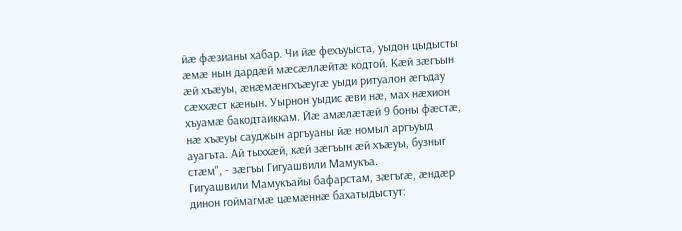йæ фæзианы хабар. Чи йæ фехъуыста, уыдон цыдысты æмæ нын дардæй мæсæллæйтæ кодтой. Кæй зæгъын æй хъæуы, æнæмæнгхъæугæ уыди ритуалон æгъдау сæххæст кæнын. Уырнон уыдис æви нæ, мах нæхион хъуамæ бакодтаиккам. Йæ амæлæтæй 9 боны фæстæ, нæ хъæуы сауджын аргъуаны йæ номыл аргъуыд ауагъта. Ай тыххæй, кæй зæгъын æй хъæуы, бузныг стæм", - зæгъы Гигуашвили Мамукъа.
Гигуашвили Мамукъайы бафарстам, зæгъгæ, æндæр динон гоймагмæ цæмæннæ бахатыдыстут: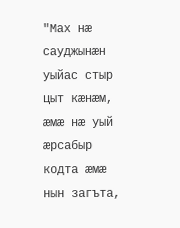"Мах нæ сауджынæн уыйас стыр цыт кæнæм, æмæ нæ уый æрсабыр кодта æмæ нын загъта,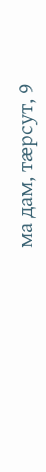ма дам, тæрсут, 9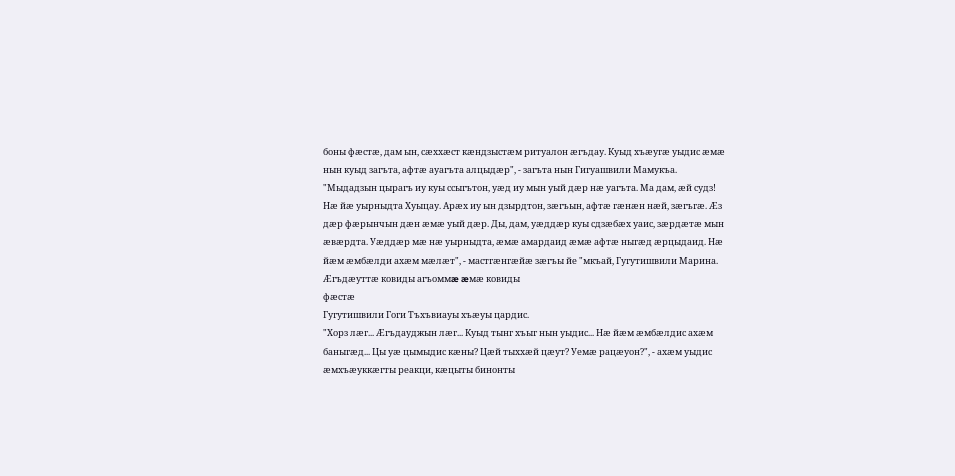боны фæстæ, дам ын, сæххæст кæндзыстæм ритуалон æгъдау. Куыд хъæугæ уыдис æмæ нын куыд загъта, афтæ ауагъта алцыдæр", - загъта нын Гигуашвили Мамукъа.
"Мыдадзын цырагъ иу куы ссыгътон, уæд иу мын уый дæр нæ уагъта. Ма дам, æй судз! Нæ йæ уырныдта Хуыцау. Арæх иу ын дзырдтон, зæгъын, афтæ гæнæн нæй, зæгъгæ. Æз дæр фæрынчын дæн æмæ уый дæр. Ды, дам, уæддæр куы сдзæбæх уаис, зæрдæтæ мын æвæрдта. Уæддæр мæ нæ уырныдта, æмæ амардаид æмæ афтæ ныгæд æрцыдаид. Нæ йæм æмбæлди ахæм мæлæт", - мастгæнгæйæ зæгъы йе "мкъай, Гугутишвили Марина.
Æгъдæуттæ ковиды агъоммæ æмæ ковиды
фæстæ
Гугутишвили Гоги Тъхъвиауы хъæуы цардис.
"Хорз лæг... Æгъдауджын лæг... Куыд тынг хъыг нын уыдис... Нæ йæм æмбæлдис ахæм баныгæд... Цы уæ цымыдис кæны? Цæй тыххæй цæут? Уемæ рацæуон?", - ахæм уыдис æмхъæуккæгты реакци, кæцыты бинонты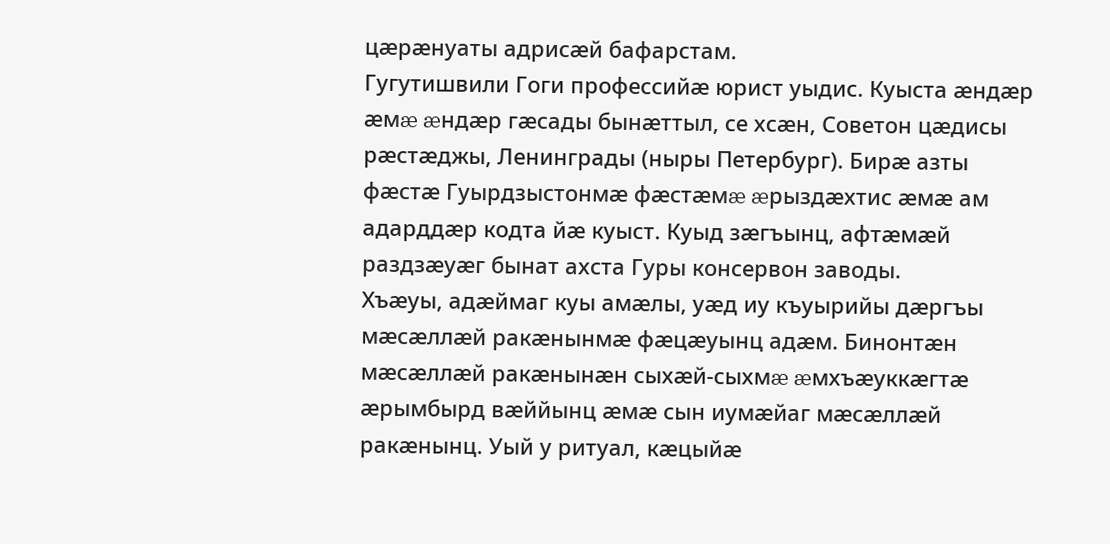цæрæнуаты адрисæй бафарстам.
Гугутишвили Гоги профессийæ юрист уыдис. Куыста æндæр æмæ æндæр гæсады бынæттыл, се хсæн, Советон цæдисы рæстæджы, Ленинграды (ныры Петербург). Бирæ азты фæстæ Гуырдзыстонмæ фæстæмæ æрыздæхтис æмæ ам адарддæр кодта йæ куыст. Куыд зæгъынц, афтæмæй раздзæуæг бынат ахста Гуры консервон заводы.
Хъæуы, адæймаг куы амæлы, уæд иу къуырийы дæргъы мæсæллæй ракæнынмæ фæцæуынц адæм. Бинонтæн мæсæллæй ракæнынæн сыхæй-сыхмæ æмхъæуккæгтæ æрымбырд вæййынц æмæ сын иумæйаг мæсæллæй ракæнынц. Уый у ритуал, кæцыйæ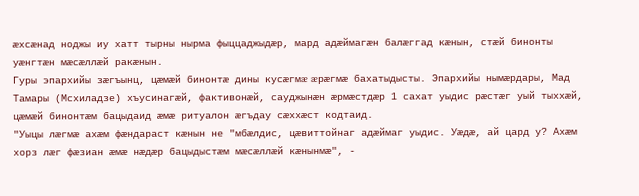æхсæнад ноджы иу хатт тырны нырма фыццаджыдæр, мард адæймагæн балæггад кæнын, стæй бинонты уæнгтæн мæсæллæй ракæнын.
Гуры эпархийы зæгъынц, цæмæй бинонтæ дины кусæгмæ æрæгмæ бахатыдысты. Эпархийы нымæрдары, Мад Тамары (Мсхиладзе) хъусинагæй, фактивонæй, сауджынæн æрмæстдæр 1 сахат уыдис рæстæг уый тыххæй, цæмæй бинонтæм бацыдаид æмæ ритуалон æгъдау сæххæст кодтаид.
"Уыцы лæгмæ ахæм фæндараст кæнын не "мбæлдис, цæвиттойнаг адæймаг уыдис. Уæдæ, ай цард у? Ахæм хорз лæг фæзиан æмæ нæдæр бацыдыстæм мæсæллæй кæнынмæ", -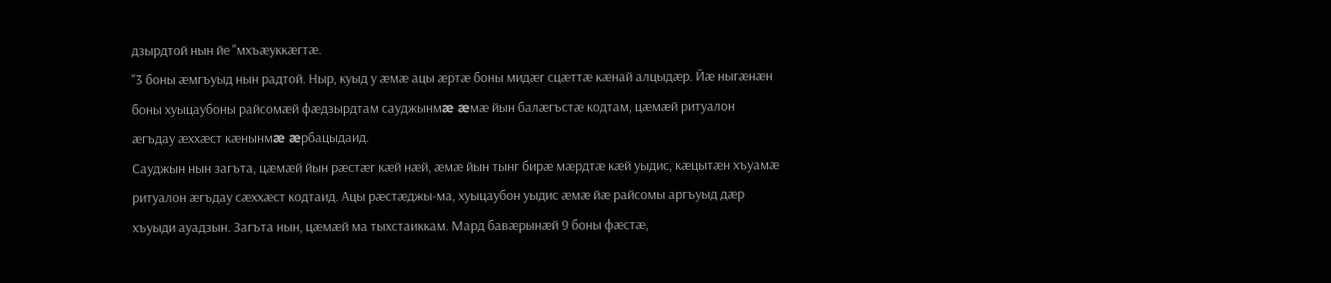дзырдтой нын йе "мхъæуккæгтæ.
"3 боны æмгъуыд нын радтой. Ныр, куыд у æмæ ацы æртæ боны мидæг сцæттæ кæнай алцыдæр. Йæ ныгæнæн боны хуыцаубоны райсомæй фæдзырдтам сауджынмæ æмæ йын балæгъстæ кодтам, цæмæй ритуалон æгъдау æххæст кæнынмæ æрбацыдаид.
Сауджын нын загъта, цæмæй йын рæстæг кæй нæй, æмæ йын тынг бирæ мæрдтæ кæй уыдис, кæцытæн хъуамæ ритуалон æгъдау сæххæст кодтаид. Ацы рæстæджы-ма, хуыцаубон уыдис æмæ йæ райсомы аргъуыд дæр хъуыди ауадзын. Загъта нын, цæмæй ма тыхстаиккам. Мард бавæрынæй 9 боны фæстæ,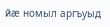йæ номыл аргъуыд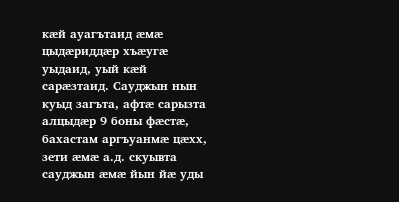кæй ауагътаид æмæ цыдæриддæр хъæугæ уыдаид, уый кæй сарæзтаид. Сауджын нын куыд загъта, афтæ сарызта алцыдæр 9 боны фæстæ, бахастам аргъуанмæ цæхх, зети æмæ а.д. скуывта сауджын æмæ йын йæ уды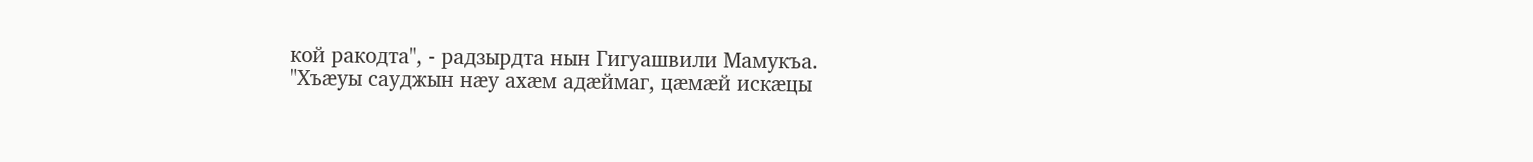кой ракодта", - радзырдта нын Гигуашвили Мамукъа.
"Хъæуы сауджын нæу ахæм адæймаг, цæмæй искæцы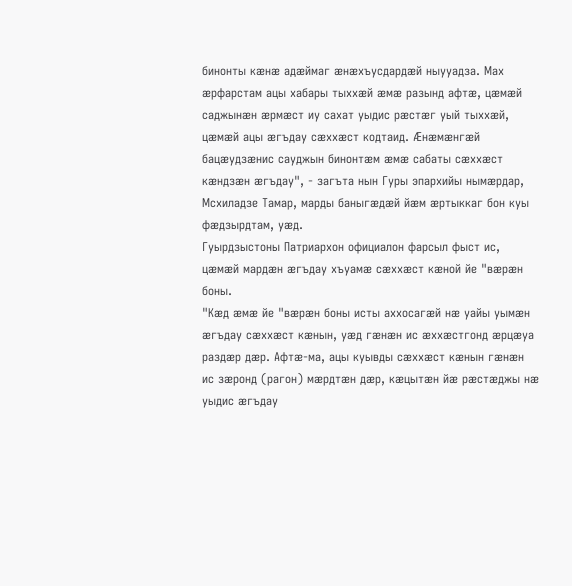бинонты кæнæ адæймаг æнæхъусдардæй ныууадза. Мах æрфарстам ацы хабары тыххæй æмæ разынд афтæ, цæмæй саджынæн æрмæст иу сахат уыдис рæстæг уый тыххæй, цæмæй ацы æгъдау сæххæст кодтаид. Æнæмæнгæй бацæудзæнис сауджын бинонтæм æмæ сабаты сæххæст кæндзæн æгъдау", - загъта нын Гуры эпархийы нымæрдар, Мсхиладзе Тамар, марды баныгæдæй йæм æртыккаг бон куы фæдзырдтам, уæд.
Гуырдзыстоны Патриархон официалон фарсыл фыст ис, цæмæй мардæн æгъдау хъуамæ сæххæст кæной йе "вæрæн боны.
"Кæд æмæ йе "вæрæн боны исты аххосагæй нæ уайы уымæн æгъдау сæххæст кæнын, уæд гæнæн ис æххæстгонд æрцæуа раздæр дæр. Афтæ-ма, ацы куывды сæххæст кæнын гæнæн ис зæронд (рагон) мæрдтæн дæр, кæцытæн йæ рæстæджы нæ уыдис æгъдау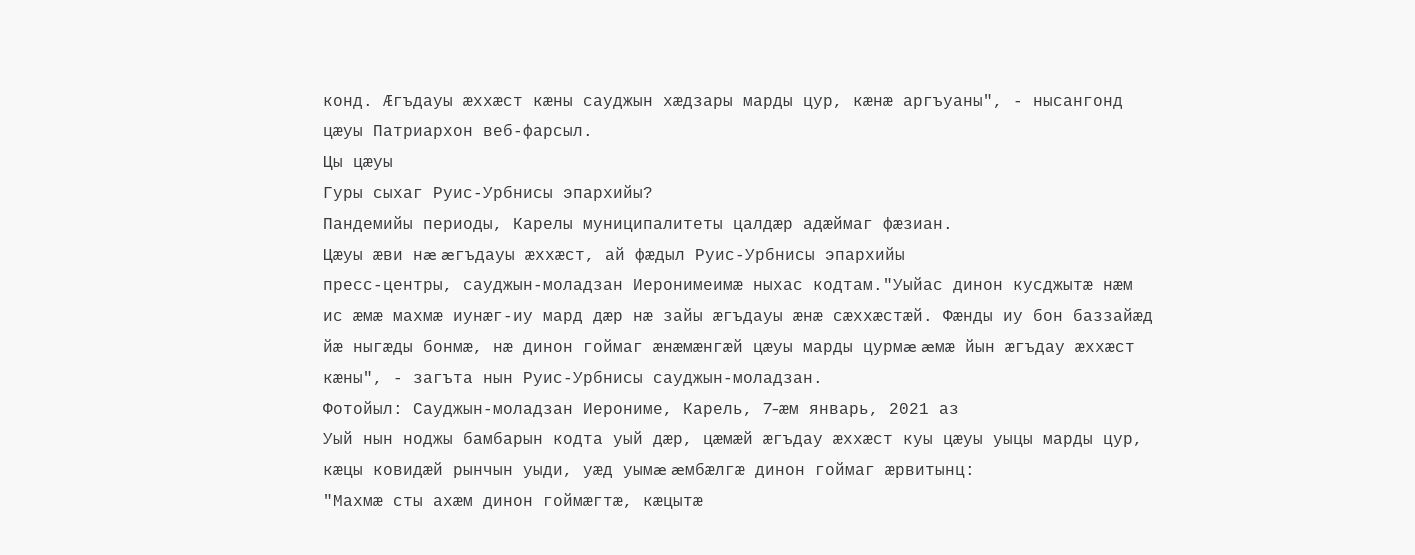конд. Æгъдауы æххæст кæны сауджын хæдзары марды цур, кæнæ аргъуаны", - нысангонд цæуы Патриархон веб-фарсыл.
Цы цæуы
Гуры сыхаг Руис-Урбнисы эпархийы?
Пандемийы периоды, Карелы муниципалитеты цалдæр адæймаг фæзиан.
Цæуы æви нæ æгъдауы æххæст, ай фæдыл Руис-Урбнисы эпархийы
пресс-центры, сауджын-моладзан Иеронимеимæ ныхас кодтам."Уыйас динон кусджытæ нæм ис æмæ махмæ иунæг-иу мард дæр нæ зайы æгъдауы æнæ сæххæстæй. Фæнды иу бон баззайæд йæ ныгæды бонмæ, нæ динон гоймаг æнæмæнгæй цæуы марды цурмæ æмæ йын æгъдау æххæст кæны", - загъта нын Руис-Урбнисы сауджын-моладзан.
Фотойыл: Сауджын-моладзан Иерониме, Карель, 7-æм январь, 2021 аз
Уый нын ноджы бамбарын кодта уый дæр, цæмæй æгъдау æххæст куы цæуы уыцы марды цур, кæцы ковидæй рынчын уыди, уæд уымæ æмбæлгæ динон гоймаг æрвитынц:
"Махмæ сты ахæм динон гоймæгтæ, кæцытæ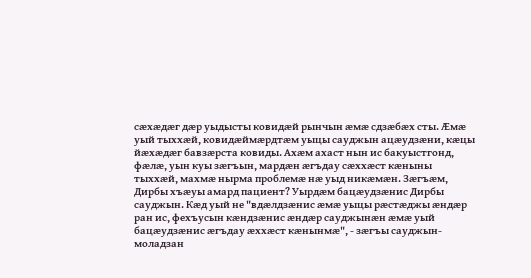сæхæдæг дæр уыдысты ковидæй рынчын æмæ сдзæбæх сты. Æмæ уый тыххæй, ковидæймæрдтæм уыцы сауджын ацæудзæни, кæцы йæхæдæг бавзæрста ковиды. Ахæм ахаст нын ис бакуыстгонд, фæлæ, уын куы зæгъын, мардæн æгъдау сæххæст кæныны тыххæй, махмæ нырма проблемæ нæ уыд никæмæн. Зæгъæм, Дирбы хъæуы амард пациент? Уырдæм бацæудзæнис Дирбы сауджын. Кæд уый не "вдæлдзæнис æмæ уыцы рæстæджы æндæр ран ис, фехъусын кæндзæнис æндæр сауджынæн æмæ уый бацæудзæнис æгъдау æххæст кæнынмæ", - зæгъы сауджын-моладзан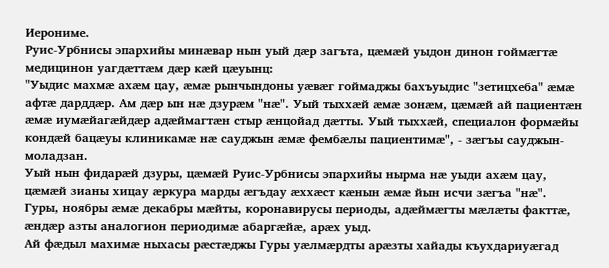Иерониме.
Руис-Урбнисы эпархийы минæвар нын уый дæр загъта, цæмæй уыдон динон гоймæгтæ медицинон уагдæттæм дæр кæй цæуынц:
"Уыдис махмæ ахæм цау, æмæ рынчындоны уæвæг гоймаджы бахъуыдис "зетицхеба" æмæ афтæ дарддæр. Ам дæр ын нæ дзурæм "нæ". Уый тыххæй æмæ зонæм, цæмæй ай пациентæн æмæ иумæйагæйдæр адæймагтæн стыр æнцойад дæтты. Уый тыххæй, специалон формæйы кондæй бацæуы клиникамæ нæ сауджын æмæ фембæлы пациентимæ", - зæгъы сауджын-моладзан.
Уый нын фидарæй дзуры, цæмæй Руис-Урбнисы эпархийы нырма нæ уыди ахæм цау, цæмæй зианы хицау æркура марды æгъдау æххæст кæнын æмæ йын исчи зæгъа "нæ".
Гуры, ноябры æмæ декабры мæйты, коронавирусы периоды, адæймæгты мæлæты факттæ, æндæр азты аналогион периодимæ абаргæйæ, арæх уыд.
Ай фæдыл махимæ ныхасы рæстæджы Гуры уæлмæрдты арæзты хайады къухдариуæгад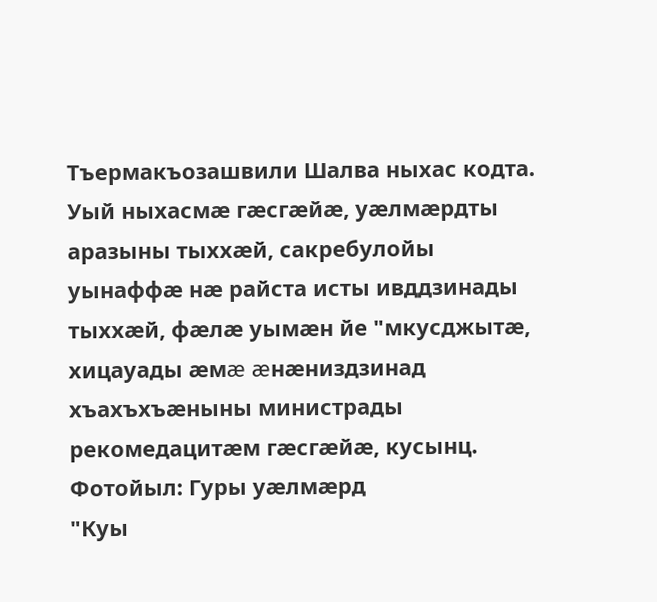Тъермакъозашвили Шалва ныхас кодта.
Уый ныхасмæ гæсгæйæ, уæлмæрдты аразыны тыххæй, сакребулойы уынаффæ нæ райста исты ивддзинады тыххæй, фæлæ уымæн йе "мкусджытæ, хицауады æмæ æнæниздзинад хъахъхъæныны министрады рекомедацитæм гæсгæйæ, кусынц.
Фотойыл: Гуры уæлмæрд
"Куы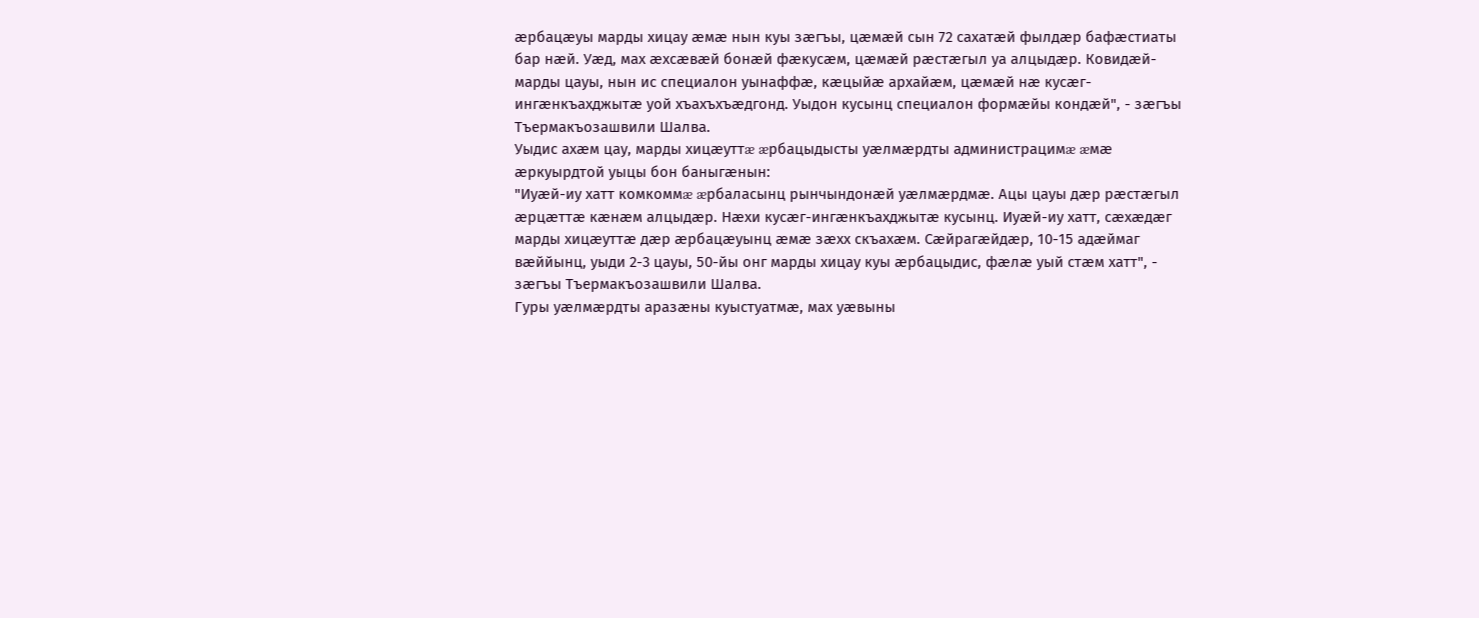æрбацæуы марды хицау æмæ нын куы зæгъы, цæмæй сын 72 сахатæй фылдæр бафæстиаты бар нæй. Уæд, мах æхсæвæй бонæй фæкусæм, цæмæй рæстæгыл уа алцыдæр. Ковидæй-марды цауы, нын ис специалон уынаффæ, кæцыйæ архайæм, цæмæй нæ кусæг-ингæнкъахджытæ уой хъахъхъæдгонд. Уыдон кусынц специалон формæйы кондæй", - зæгъы Тъермакъозашвили Шалва.
Уыдис ахæм цау, марды хицæуттæ æрбацыдысты уæлмæрдты администрацимæ æмæ æркуырдтой уыцы бон баныгæнын:
"Иуæй-иу хатт комкоммæ æрбаласынц рынчындонæй уæлмæрдмæ. Ацы цауы дæр рæстæгыл æрцæттæ кæнæм алцыдæр. Нæхи кусæг-ингæнкъахджытæ кусынц. Иуæй-иу хатт, сæхæдæг марды хицæуттæ дæр æрбацæуынц æмæ зæхх скъахæм. Сæйрагæйдæр, 10-15 адæймаг вæййынц, уыди 2-3 цауы, 50-йы онг марды хицау куы æрбацыдис, фæлæ уый стæм хатт", - зæгъы Тъермакъозашвили Шалва.
Гуры уæлмæрдты аразæны куыстуатмæ, мах уæвыны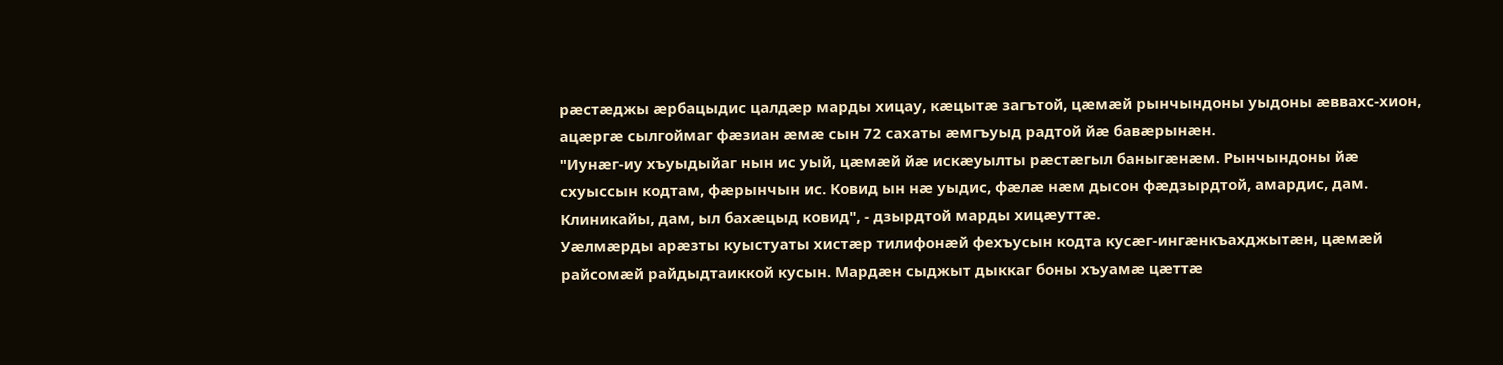рæстæджы æрбацыдис цалдæр марды хицау, кæцытæ загътой, цæмæй рынчындоны уыдоны æввахс-хион, ацæргæ сылгоймаг фæзиан æмæ сын 72 сахаты æмгъуыд радтой йæ бавæрынæн.
"Иунæг-иу хъуыдыйаг нын ис уый, цæмæй йæ искæуылты рæстæгыл баныгæнæм. Рынчындоны йæ схуыссын кодтам, фæрынчын ис. Ковид ын нæ уыдис, фæлæ нæм дысон фæдзырдтой, амардис, дам. Клиникайы, дам, ыл бахæцыд ковид", - дзырдтой марды хицæуттæ.
Уæлмæрды арæзты куыстуаты хистæр тилифонæй фехъусын кодта кусæг-ингæнкъахджытæн, цæмæй райсомæй райдыдтаиккой кусын. Мардæн сыджыт дыккаг боны хъуамæ цæттæ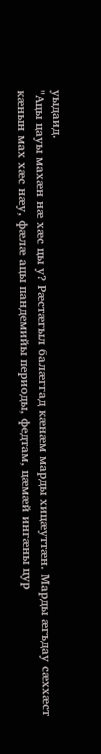уыдаид.
"Ацы цауы махæн нæ хæс цы у? Рæстæгыл балæггад кæнæм марды хицæуттæн. Марды æгъдау сæххæст кæнын мах хæс нæу, фæлæ ацы пандемийы периоды, федтам, цæмæй ингæны цур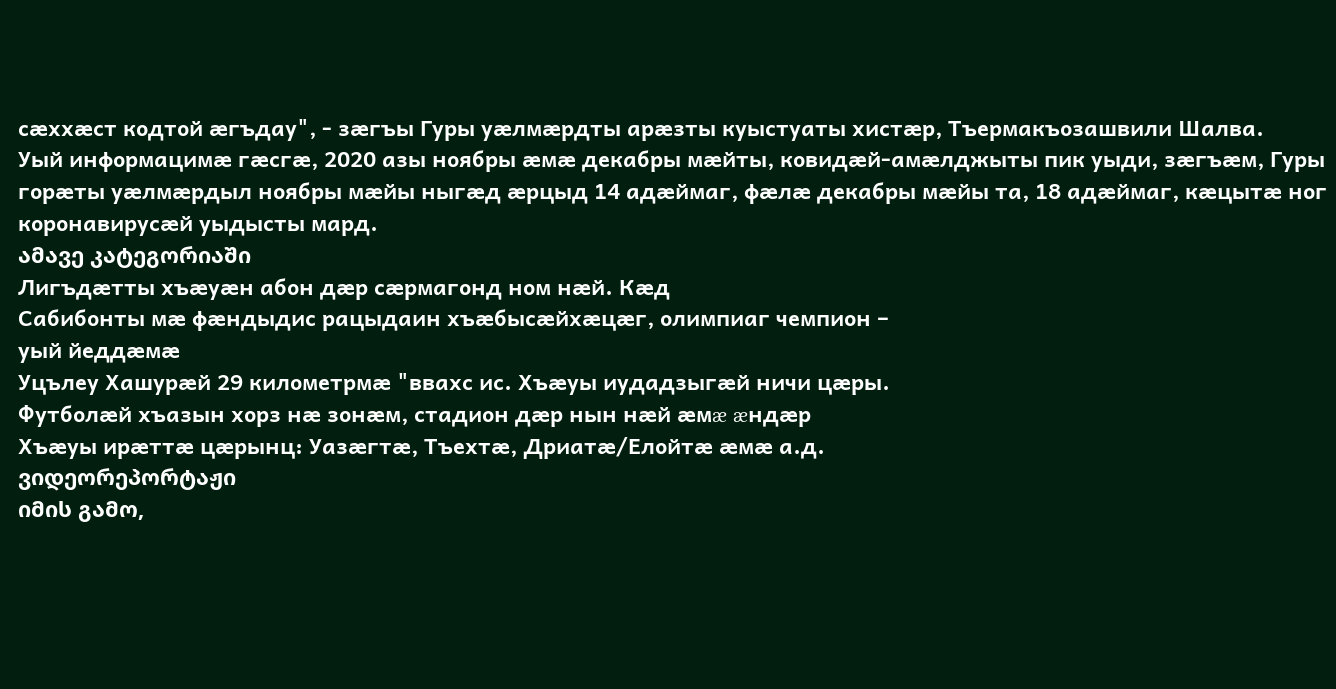сæххæст кодтой æгъдау", - зæгъы Гуры уæлмæрдты арæзты куыстуаты хистæр, Тъермакъозашвили Шалва.
Уый информацимæ гæсгæ, 2020 азы ноябры æмæ декабры мæйты, ковидæй-амæлджыты пик уыди, зæгъæм, Гуры горæты уæлмæрдыл ноябры мæйы ныгæд æрцыд 14 адæймаг, фæлæ декабры мæйы та, 18 адæймаг, кæцытæ ног коронавирусæй уыдысты мард.
ამავე კატეგორიაში
Лигъдæтты хъæуæн абон дæр сæрмагонд ном нæй. Кæд
Сабибонты мæ фæндыдис рацыдаин хъæбысæйхæцæг, олимпиаг чемпион –
уый йеддæмæ
Уцълеу Хашурæй 29 километрмæ "ввахс ис. Хъæуы иудадзыгæй ничи цæры.
Футболæй хъазын хорз нæ зонæм, стадион дæр нын нæй æмæ æндæр
Хъӕуы ирӕттӕ цӕрынц: Уазӕгтӕ, Тъехтӕ, Дриатӕ/Елойтӕ ӕмӕ а.д.
ვიდეორეპორტაჟი
იმის გამო,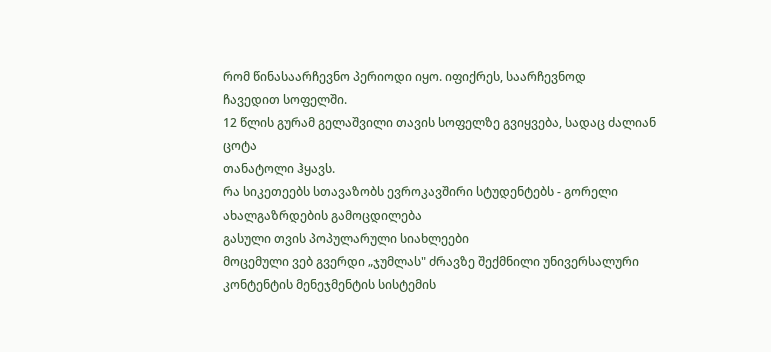რომ წინასაარჩევნო პერიოდი იყო. იფიქრეს, საარჩევნოდ
ჩავედით სოფელში.
12 წლის გურამ გელაშვილი თავის სოფელზე გვიყვება, სადაც ძალიან ცოტა
თანატოლი ჰყავს.
რა სიკეთეებს სთავაზობს ევროკავშირი სტუდენტებს - გორელი
ახალგაზრდების გამოცდილება
გასული თვის პოპულარული სიახლეები
მოცემული ვებ გვერდი „ჯუმლას" ძრავზე შექმნილი უნივერსალური კონტენტის მენეჯმენტის სისტემის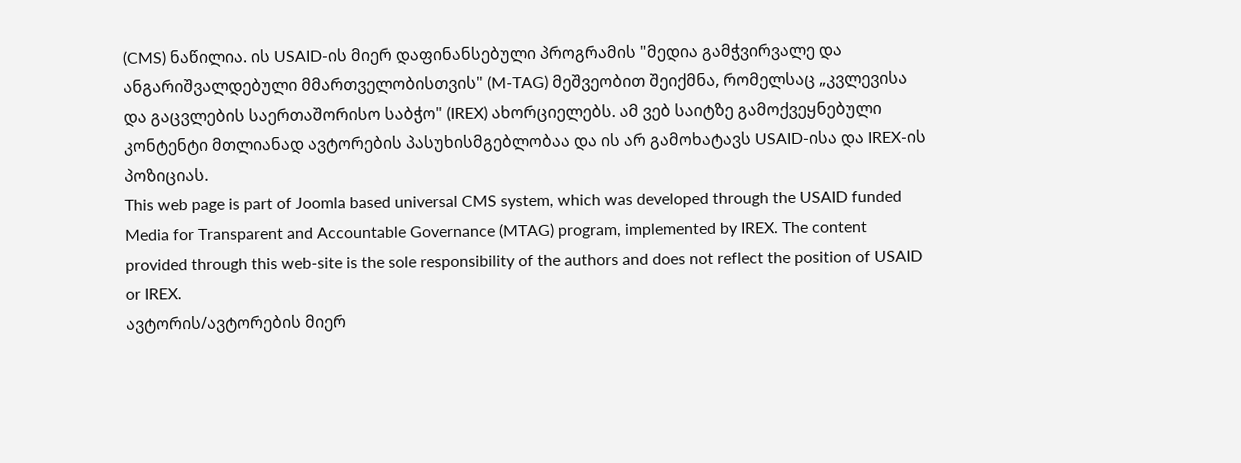(CMS) ნაწილია. ის USAID-ის მიერ დაფინანსებული პროგრამის "მედია გამჭვირვალე და ანგარიშვალდებული მმართველობისთვის" (M-TAG) მეშვეობით შეიქმნა, რომელსაც „კვლევისა და გაცვლების საერთაშორისო საბჭო" (IREX) ახორციელებს. ამ ვებ საიტზე გამოქვეყნებული კონტენტი მთლიანად ავტორების პასუხისმგებლობაა და ის არ გამოხატავს USAID-ისა და IREX-ის პოზიციას.
This web page is part of Joomla based universal CMS system, which was developed through the USAID funded Media for Transparent and Accountable Governance (MTAG) program, implemented by IREX. The content provided through this web-site is the sole responsibility of the authors and does not reflect the position of USAID or IREX.
ავტორის/ავტორების მიერ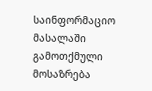საინფორმაციო მასალაში გამოთქმული მოსაზრება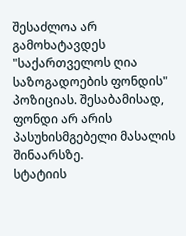შესაძლოა არ გამოხატავდეს "საქართველოს ღია საზოგადოების ფონდის" პოზიციას. შესაბამისად, ფონდი არ არის პასუხისმგებელი მასალის შინაარსზე.
სტატიის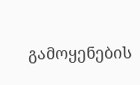გამოყენების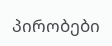პირობები